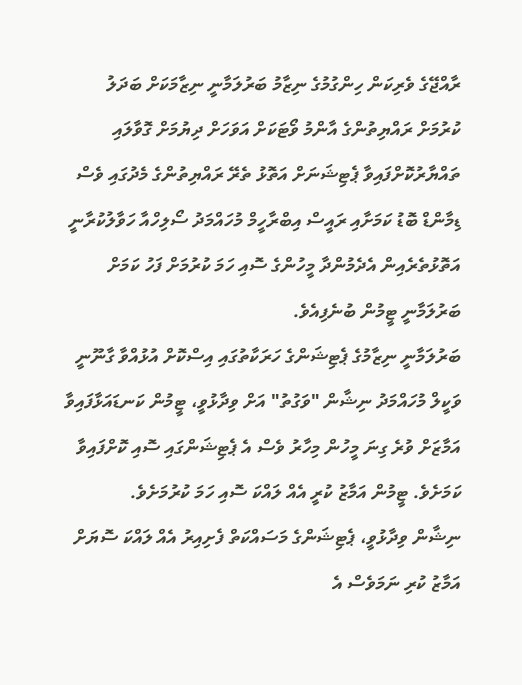ރާއްޖޭގެ ވެރިކަން ހިންގުމުގެ ނިޒާމު ބަރުލަމާނީ ނިޒާމަކަށް ބަދަލު ކުރުމަށް ރައްޔިތުންގެ އާންމު ވޯޓަކަށް އަވަހަށް ދިޔުމަށް ގޮވާލައި ތައްޔާރުކޮށްފައިވާ ޕެޓިޝަނަށް އަތޮޅު ތެރޭ ރައްޔިތުންގެ މެދުގައި ވެސް ޑިމާންޑް ބޮޑު ކަމަށާއި ރައީސް އިބްރާހީމް މުހައްމަދު ސޯލިހްއާ ހަވާލުކުރާނީ އަތޮޅުތެރެއިން އެދެމުންދާ މީހުންގެ ސޮއި ހަމަ ކުރުމަށް ފަހު ކަމަށް ބަރުލަމާނީ ޓީމުން ބުނެފިއެވެ.
ބަރުލަމާނީ ނިޒާމުގެ ޕެޓިޝަންގެ ހަރަކާތުގައި އިސްކޮށް އުޅުއްވާ ގާނޫނީ ވަކީލް މުހައްމަދު ނިޝާން "ވަގުތު" އަށް ވިދާޅުވީ، ޓީމުން ކަނޑައަޅާފައިވާ އަމާޒަށް ވުރެ ގިނަ މީހުން މިހާރު ވެސް އެ ޕެޓިޝަންގައި ސޮއި ކޮށްފައިވާ ކަމަށެވެ. ޓީމުން އަމާޒު ކުރީ އެއް ލައްކަ ސޮއި ހަމަ ކުރުމަށެވެ.
ނިޝާން ވިދާޅުވީ، ޕެޓިޝަންގެ މަސައްކަތް ފެށިއިރު އެއް ލައްކަ ސޮޔަށް އަމާޒު ކުރި ނަމަވެސް އެ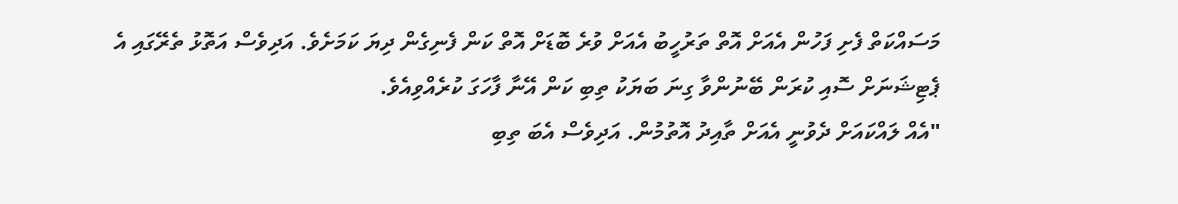މަސައްކަތް ފެށި ފަހުން އެއަށް އޮތް ތަރުހީބު އެއަށް ވުރެ ބޮޑަށް އޮތް ކަން ފެނިގެން ދިޔަ ކަމަށެވެ. އަދިވެސް އަތޮޅު ތެރޭގައި އެ ޕެޓިޝަނަށް ސޮއި ކުރަން ބޭނުންވާ ގިނަ ބަޔަކު ތިބި ކަން އޭނާ ފާހަގަ ކުރެއްވިއެވެ.
"އެއް ލައްކައަށް ދެވުނީ އެއަށް ތާއިދު އޮތުމުން. އަދިވެސް އެބަ ތިބި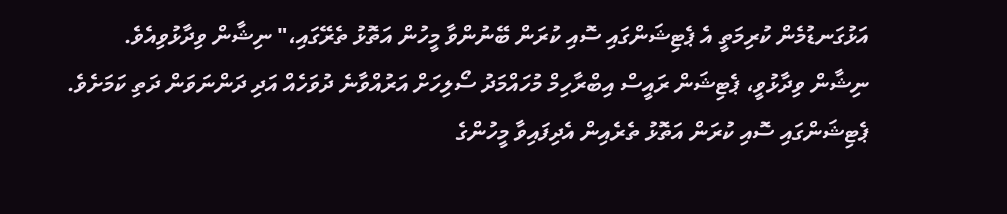އަޅުގަނޑުމެން ކުރިމަތީ އެ ޕެޓިޝަންގައި ސޮއި ކުރަން ބޭނުންވާ މީހުން އަތޮޅު ތެރޭގައި،" ނިޝާން ވިދާޅުވިއެވެ.
ނިޝާން ވިދާޅުވީ، ޕެޓިޝަން ރައީސް އިބްރާހިމް މުހައްމަދު ސޯލިހަށް އަރުއްވާނެ ދުވަހެއް އަދި ދަންނަވަން ދަތި ކަމަށެވެ. ޕެޓިޝަންގައި ސޮއި ކުރަން އަތޮޅު ތެރެއިން އެދިފައިވާ މީހުންގެ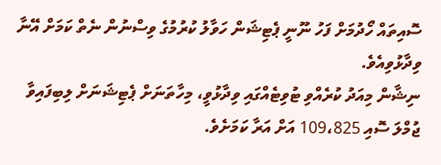ސޮއިތައް ހޯދުމަށް ފަހު ނޫނީ ޕެޓިޝަން ހަވާލު ކުރުމުގެ ވިސްނުން ނެތް ކަމަށް އޭނާ ވިދާޅުވިއެވެ.
ނިޝާން މިއަދު ކުރެއްވި ޓުވިޓެއްގައި ވިދާޅުވީ، މިހާތަނަށް ޕެޓިޝަނަށް ލިބިފައިވާ ޖުމްލަ ސޮއި 109،825 އަށް އަރާ ކަމަށެވެ.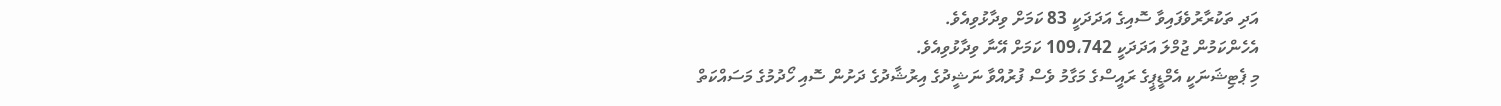އަދި ތަކުރާރުވެފައިވާ ސޮއިގެ އަދަދަކީ 83 ކަމަށް ވިދާޅުވިއެވެ.
އެހެންކަމުން ޖުމްލަ އަދަދަކީ 109،742 ކަމަށް އޭނާ ވިދާޅުވިއެވެ.
މި ޕެޓިޝަނަކީ އެމްޑީޕީގެ ރައީސްގެ މަގާމު ވެސް ފުރުއްވާ ނަޝީދުގެ އިރުޝާދުގެ ދަށުން ސޮއި ހޯދުމުގެ މަސައްކަތް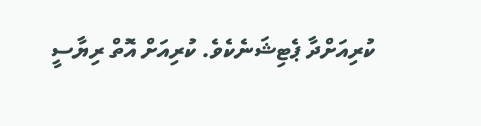ކުރިއަށްދާ ޕެޓިޝަނެކެވެ. ކުރިއަށް އޮތް ރިޔާސީ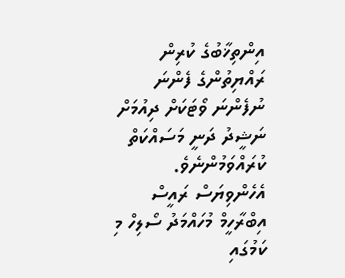އިންތިޚާބުގެ ކުރިން ރައްޔިތުންގެ ފެންނަ ނުފެންނަ ވޯޓަކަށް ދިއުމަށް ނަޝީދު ދަނީ މަސައްކަތް ކުރައްވަމުންނެވެ.
އެހެންވިޔަސް ރައީސް އިބްރާހީމް މުހައްމަދު ސޯލިހް މި ކަމުގައި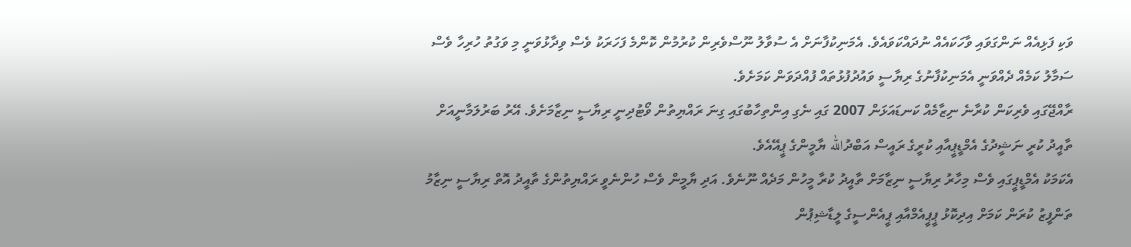ވަކި ފަޅިއެއް ނަންގަވައި ވާހަކައެއް ނުދައްކަވައެވެ. އެމަނިކުފާނަށް އެ ސުވާލު ނޫސްވެރިން ކުރުމުން ކޮންމެ ފަހަރަކު ވެސް ވިދާޅުވަނީ މި ވަގުތު ހުރިހާ ވެސް ސަމާލު ކަމެއް ދެއްވަނީ އެމަނިކުފާނުގެ ރިޔާސީ ވައުދުފުޅުތައް ފުއްދަވަން ކަމަށެވެ.
ރާއްޖޭގައި ވެރިކަން ކުރާނެ ނިޒާމެއް ކަނޑައަޅަން 2007 ގައި ނެގި އިންތިހާބުގައި ގިނަ ރައްޔިތުން ވޯޓުދިނީ ރިޔާސީ ނިޒާމަށެވެ. އޭރު ބަރުލަމާނީއަށް ތާއީދު ކުރީ ނަޝީދުގެ އެމްޑީޕީއާއި ކުރީގެ ރައީސް އަބްދުالله ޔާމީންގެ ޕީއޭއެވެ.
އެކަމަކު އެމްޑީޕީގައި ވެސް މިހާރު ރިޔާސީ ނިޒާމަށް ތާއީދު ކުރާ މީހުން މަދެއް ނޫނެވެ. އަދި ޔާމީން ވެސް ހުންނެވީ ރައްޔިތުންގެ ތާއީދު އޮތް ރިޔާސީ ނިޒާމު ތަންފީޒު ކުރަން ކަމަށް އިދިކޮޅު ޕީޕީއެމްއާއި ޕީއެންސީގެ ލީޑާޝިޕުން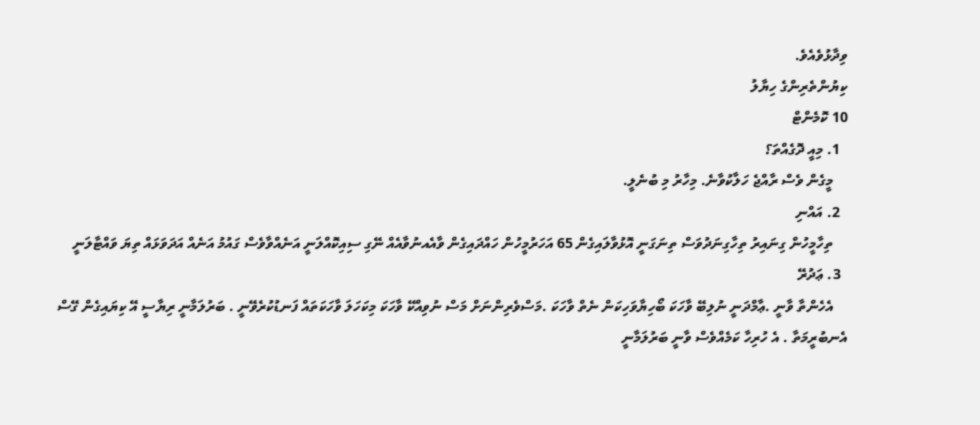ވިދާޅުވެއެވެ.
ކިޔުންތެރިންގެ ހިޔާލު
10 ކޮމެންޓް
  1. މިއީ ދޮގެއްތަ؟
    މީގެން ވެސް ރާއްޖެ ހަލާކުވާނެ. މިހާރު މި ބުނެލީ.
  2. އައްނި
    ތިހާމީހުން ގިނައިރު ތިހާގިނަދުވަސް ތިނަގަނީ އޮޅުވާލައިގެން 65 އަހަރުމީހުން ހައްދައިގެން ވާއެއނުވާއެއް ނޭގި ސިއިކޮއްލަނީ އަނެއްވާވެސް ގައުމު އަނެއް އަދަވަޅައް ތިޔަ ވައްޓާލަނީ
  3. ޢަދުރޭ
    އެހެންތާ ވާނީ .ޢާމްދަނީ ނުލިބޭ ވާހަކަ ބޯހިޔާވަހިކަން ނެތް ވާހަކަ .މަސްވެރިންނަށް މަސް ނުވިއްކޭ ވާހަކަ މިކަހަލަ ވާހަކަތައް ފަނޑުކުރެވޭނީ . ބަރުލަމާނީ ރިޔާސީ އޭ ކިޔައިގެން ގޭސް އެނބުރީމަތާ . އެ ހުރިހާ ކަމެއްވެސް ވާނީ ބަރުލަމާނީ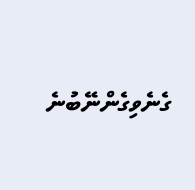ގެނެވިގެންނޭބުނެ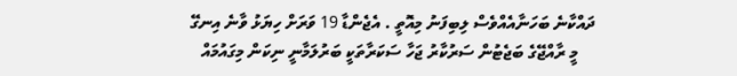ދައްކާނެ ބަހަނާއެއްވެސް ލިބިފަނު މިއޮތީ . އެޖެންޑާ 19 ވަރަށް ހިޔަޅު ވާނެ އިނގޭ
    މީ ރާއްޖޭގެ ބަޖެޓުން ސަރުކާރު ޖަހާ ސަކަރާތަކީ ބަރުލަމާނީ ނިކަން މިގައުމައް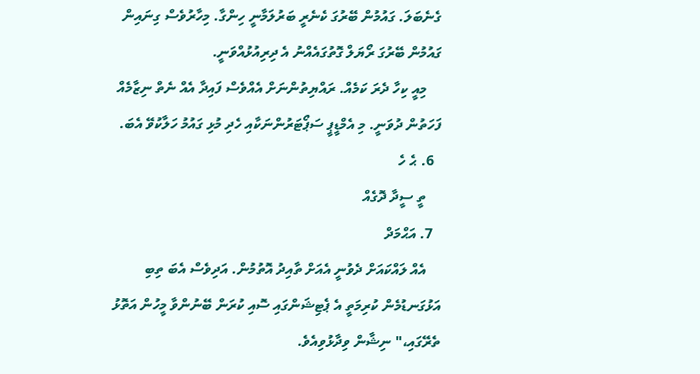ގެނެބަލަ. ގައުމުން ބޭރުގަ ކެނެރީ ބަރުލަމާނީ ހިންގާ. މިހާރުވެސް ގިނައިން ގައުމުން ބޭރުގަ ރޯޔަލް ގޮތުގައެއްނު އެ ދިރިއުޅުއްވަނީ.
    މިއީ ކިހާ ދެރަ ކަމެއް. ރައްޔިތުންނަށް އެއްވެސް ފައިދާ އެއް ނެތް ނިޒާމެއް ފަހަތުން ދުވަނީ. މި އެމްޑީޕީ ސަޕޯޓަރުންނަކާއި ހެދި މުޅި ގައުމު ހަލާކުވޭ އެބަ.
  6. ޙެ ހެ
    ތީ ސީދާ ދޮގެއް
  7. އަޙްމަދް
    އެއް ލައްކައަށް ދެވުނީ އެއަށް ތާއިދު އޮތުމުން. އަދިވެސް އެބަ ތިބި އަޅުގަނޑުމެން ކުރިމަތީ އެ ޕެޓިޝަންގައި ސޮއި ކުރަން ބޭނުންވާ މީހުން އަތޮޅު ތެރޭގައި،" ނިޝާން ވިދާޅުވިއެވެ.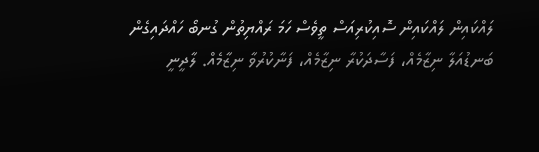ލައްކައިން ލައްކައިން ސޮއިކުރިއަސް ތީވެސް ހަމަ ރައްޔިތުން ގުނބޯ ހައްދައިގެން ބަނޑުއަލާ ނިޒާމެއް، ފަސާދަކުރާ ނިޒާމެއް، ފަނާކުރުވާ ނިޒާމެއް. ލާދީނީ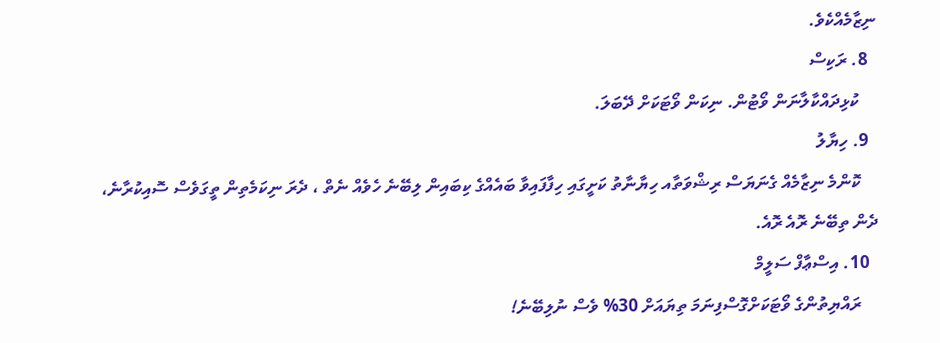ނިޒާމެއްކެވެ.
  8. ރަކިސް
    ކުޅިދައްކާލާނަން ވޯޓުން. ނިކަން ވޯޓަކަށް ދޭބަލަ.
  9. ހިޔާލު
    ކޮންމެ ނިޒާމެއް ގެނަޔަސް ރިޝްވަތާއ ހިޔާނާތު ކަށީގައި ހިފާފައިވާ ބައެއްގެ ކިބައިން ލިބޭނެ ހެވެއް ނެތް ، ދެރަ ނިކަމެތިން ތީގަވެސް ސޮއިކުރާނެ، ދެން ތިބޭނެ ރޮއެ ރޮއެ.
  10. އިސްޢާފް ސަލީމް
    ރައްޔިތުންގެ ވޯޓަކަށްގޮސްފިނަމަ ތިޔައަށް 30% ވެސް ނުލިބޭނެ!